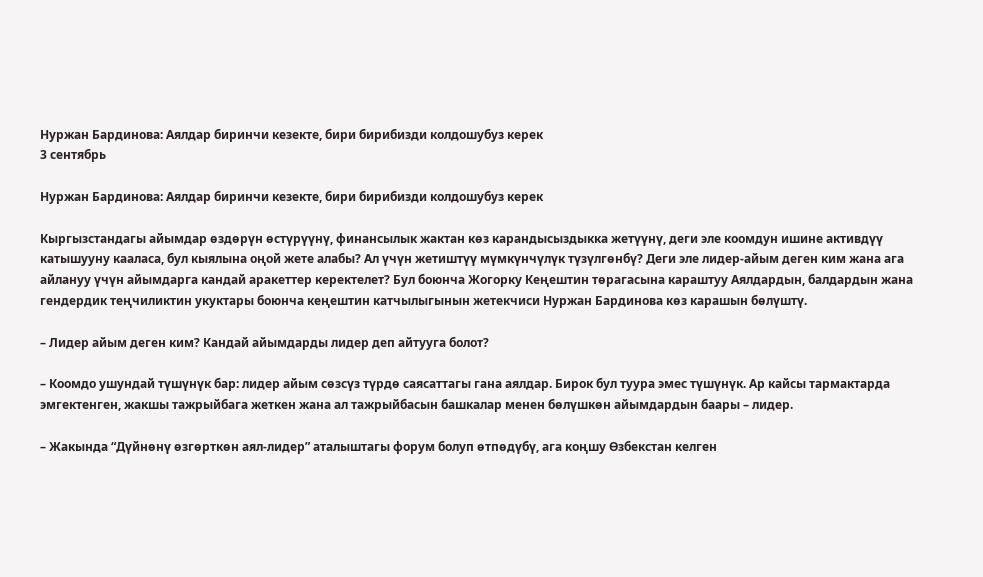Нуржан Бардинова: Аялдар биринчи кезекте, бири бирибизди колдошубуз керек
3 сентябрь

Нуржан Бардинова: Аялдар биринчи кезекте, бири бирибизди колдошубуз керек

Кыргызстандагы айымдар өздөрүн өстүрүүнү, финансылык жактан көз карандысыздыкка жетүүнү, деги эле коомдун ишине активдүү катышууну кааласа, бул кыялына оңой жете алабы? Ал үчүн жетиштүү мүмкүнчүлүк түзүлгөнбү? Деги эле лидер-айым деген ким жана ага айлануу үчүн айымдарга кандай аракеттер керектелет? Бул боюнча Жогорку Кеңештин төрагасына караштуу Аялдардын, балдардын жана гендердик теңчиликтин укуктары боюнча кеңештин катчылыгынын жетекчиси Нуржан Бардинова көз карашын бөлүштү.

– Лидер айым деген ким? Кандай айымдарды лидер деп айтууга болот?

– Коомдо ушундай түшүнүк бар: лидер айым сөзсүз түрдө саясаттагы гана аялдар. Бирок бул туура эмес түшүнүк. Ар кайсы тармактарда эмгектенген, жакшы тажрыйбага жеткен жана ал тажрыйбасын башкалар менен бөлүшкөн айымдардын баары – лидер.

– Жакында “Дүйнөнү өзгөрткөн аял-лидер” аталыштагы форум болуп өтпөдүбү, ага коңшу Өзбекстан келген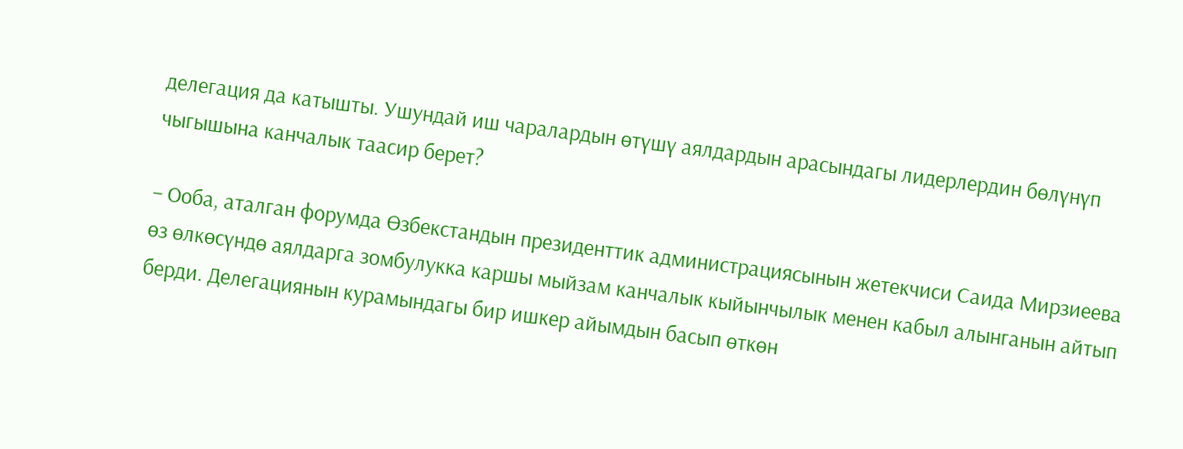делегация да катышты. Ушундай иш чаралардын өтүшү аялдардын арасындагы лидерлердин бөлүнүп чыгышына канчалык таасир берет?

– Ооба, аталган форумда Өзбекстандын президенттик администрациясынын жетекчиси Саида Мирзиеева өз өлкөсүндө аялдарга зомбулукка каршы мыйзам канчалык кыйынчылык менен кабыл алынганын айтып берди. Делегациянын курамындагы бир ишкер айымдын басып өткөн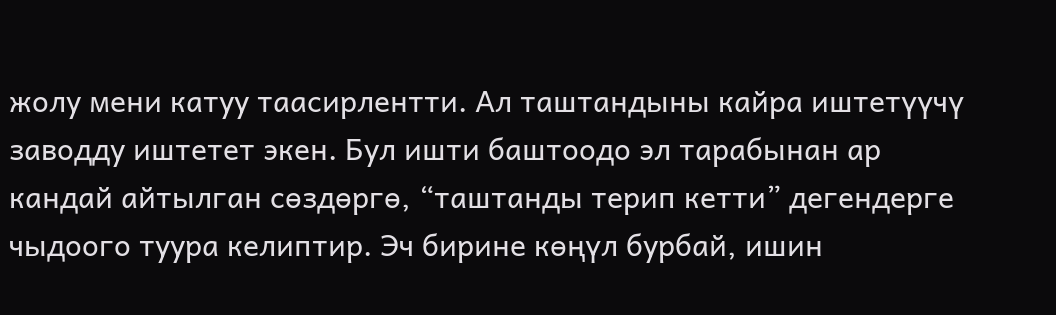жолу мени катуу таасирлентти. Ал таштандыны кайра иштетүүчү заводду иштетет экен. Бул ишти баштоодо эл тарабынан ар кандай айтылган сөздөргө, “таштанды терип кетти” дегендерге чыдоого туура келиптир. Эч бирине көңүл бурбай, ишин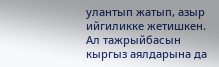улантып жатып, азыр ийгиликке жетишкен. Ал тажрыйбасын кыргыз аялдарына да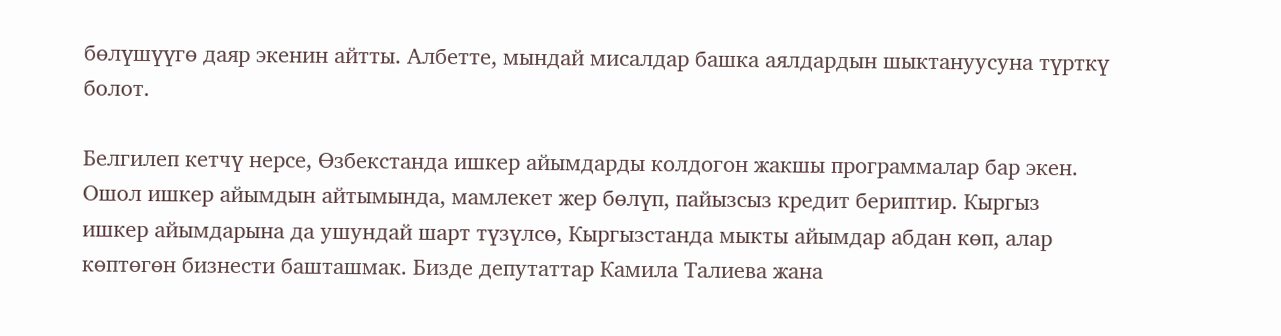бөлүшүүгө даяр экенин айтты. Албетте, мындай мисалдар башка аялдардын шыктануусуна түрткү болот.

Белгилеп кетчү нерсе, Өзбекстанда ишкер айымдарды колдогон жакшы программалар бар экен. Ошол ишкер айымдын айтымында, мамлекет жер бөлүп, пайызсыз кредит бериптир. Кыргыз ишкер айымдарына да ушундай шарт түзүлсө, Кыргызстанда мыкты айымдар абдан көп, алар көптөгөн бизнести башташмак. Бизде депутаттар Камила Талиева жана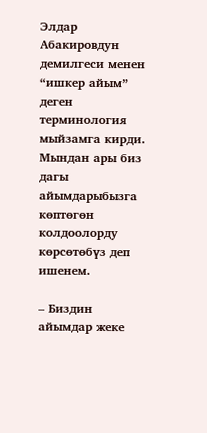Элдар Абакировдун демилгеси менен “ишкер айым” деген терминология мыйзамга кирди. Мындан ары биз дагы айымдарыбызга көптөгөн колдоолорду көрсөтөбүз деп ишенем.

– Биздин айымдар жеке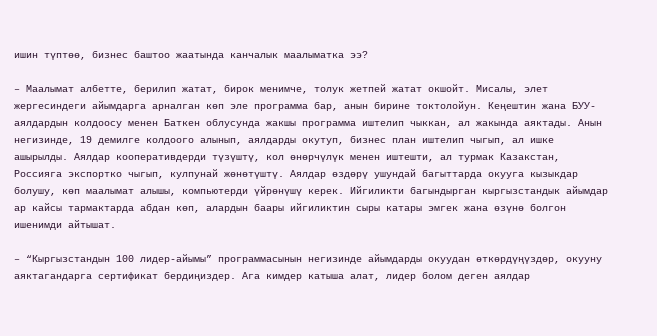ишин түптөө, бизнес баштоо жаатында канчалык маалыматка ээ?

– Маалымат албетте, берилип жатат, бирок менимче, толук жетпей жатат окшойт. Мисалы, элет жергесиндеги айымдарга арналган көп эле программа бар, анын бирине токтолойун. Кеңештин жана БУУ-аялдардын колдоосу менен Баткен облусунда жакшы программа иштелип чыккан, ал жакында аяктады. Анын негизинде, 19 демилге колдоого алынып, аялдарды окутуп, бизнес план иштелип чыгып, ал ишке ашырылды. Аялдар кооперативдерди түзүштү, кол өнөрчүлүк менен иштешти, ал турмак Казакстан, Россияга экспортко чыгып, кулпунай жөнөтүштү. Аялдар өздөрү ушундай багыттарда окууга кызыкдар болушу, көп маалымат алышы, компьютерди үйрөнүшү керек. Ийгиликти багындырган кыргызстандык айымдар ар кайсы тармактарда абдан көп, алардын баары ийгиликтин сыры катары эмгек жана өзүнө болгон ишенимди айтышат.

– “Кыргызстандын 100 лидер-айымы” программасынын негизинде айымдарды окуудан өткөрдүңүздөр, окууну аяктагандарга сертификат бердиңиздер. Ага кимдер катыша алат, лидер болом деген аялдар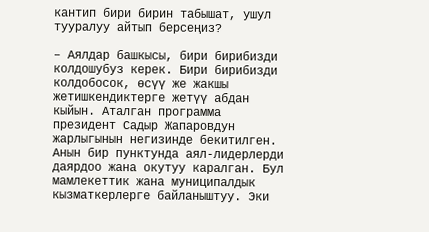кантип бири бирин табышат, ушул тууралуу айтып берсеңиз?

– Аялдар башкысы, бири бирибизди колдошубуз керек. Бири бирибизди колдобосок, өсүү же жакшы жетишкендиктерге жетүү абдан кыйын. Аталган программа президент Садыр Жапаровдун жарлыгынын негизинде бекитилген. Анын бир пунктунда аял-лидерлерди даярдоо жана окутуу каралган. Бул мамлекеттик жана муниципалдык кызматкерлерге байланыштуу. Эки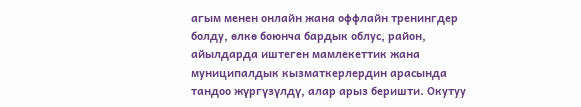агым менен онлайн жана оффлайн тренингдер болду, өлкө боюнча бардык облус, район, айылдарда иштеген мамлекеттик жана муниципалдык кызматкерлердин арасында тандоо жүргүзүлдү, алар арыз беришти. Окутуу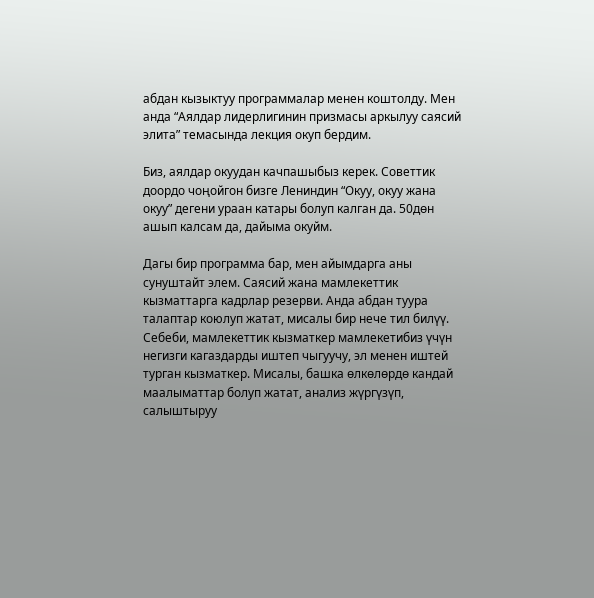абдан кызыктуу программалар менен коштолду. Мен анда “Аялдар лидерлигинин призмасы аркылуу саясий элита” темасында лекция окуп бердим.

Биз, аялдар окуудан качпашыбыз керек. Советтик доордо чоңойгон бизге Лениндин “Окуу, окуу жана окуу” дегени ураан катары болуп калган да. 50дөн ашып калсам да, дайыма окуйм.

Дагы бир программа бар, мен айымдарга аны сунуштайт элем. Саясий жана мамлекеттик кызматтарга кадрлар резерви. Анда абдан туура талаптар коюлуп жатат, мисалы бир нече тил билүү. Себеби, мамлекеттик кызматкер мамлекетибиз үчүн негизги кагаздарды иштеп чыгуучу, эл менен иштей турган кызматкер. Мисалы, башка өлкөлөрдө кандай маалыматтар болуп жатат, анализ жүргүзүп, салыштыруу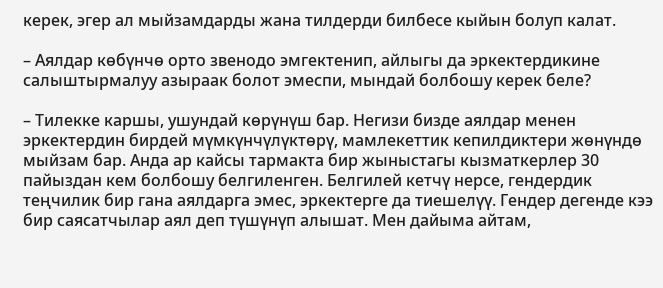керек, эгер ал мыйзамдарды жана тилдерди билбесе кыйын болуп калат.

– Аялдар көбүнчө орто звенодо эмгектенип, айлыгы да эркектердикине салыштырмалуу азыраак болот эмеспи, мындай болбошу керек беле?

– Тилекке каршы, ушундай көрүнүш бар. Негизи бизде аялдар менен эркектердин бирдей мүмкүнчүлүктөрү, мамлекеттик кепилдиктери жөнүндө мыйзам бар. Анда ар кайсы тармакта бир жыныстагы кызматкерлер 30 пайыздан кем болбошу белгиленген. Белгилей кетчү нерсе, гендердик теңчилик бир гана аялдарга эмес, эркектерге да тиешелүү. Гендер дегенде кээ бир саясатчылар аял деп түшүнүп алышат. Мен дайыма айтам,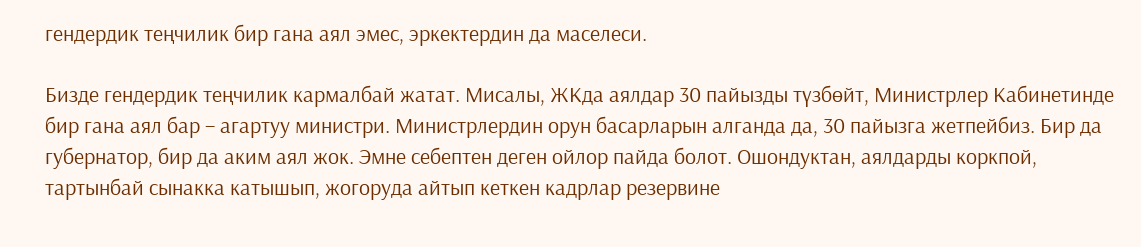гендердик теңчилик бир гана аял эмес, эркектердин да маселеси.

Бизде гендердик теңчилик кармалбай жатат. Мисалы, ЖКда аялдар 30 пайызды түзбөйт, Министрлер Кабинетинде бир гана аял бар – агартуу министри. Министрлердин орун басарларын алганда да, 30 пайызга жетпейбиз. Бир да губернатор, бир да аким аял жок. Эмне себептен деген ойлор пайда болот. Ошондуктан, аялдарды коркпой, тартынбай сынакка катышып, жогоруда айтып кеткен кадрлар резервине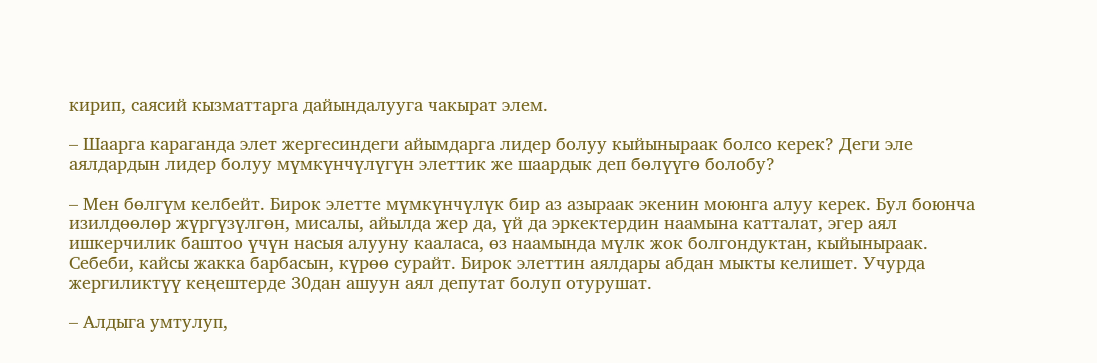кирип, саясий кызматтарга дайындалууга чакырат элем.

– Шаарга караганда элет жергесиндеги айымдарга лидер болуу кыйыныраак болсо керек? Деги эле аялдардын лидер болуу мүмкүнчүлүгүн элеттик же шаардык деп бөлүүгө болобу?

– Мен бөлгүм келбейт. Бирок элетте мүмкүнчүлүк бир аз азыраак экенин моюнга алуу керек. Бул боюнча изилдөөлөр жүргүзүлгөн, мисалы, айылда жер да, үй да эркектердин наамына катталат, эгер аял ишкерчилик баштоо үчүн насыя алууну кааласа, өз наамында мүлк жок болгондуктан, кыйыныраак. Себеби, кайсы жакка барбасын, күрөө сурайт. Бирок элеттин аялдары абдан мыкты келишет. Учурда жергиликтүү кеңештерде 30дан ашуун аял депутат болуп отурушат.

– Алдыга умтулуп,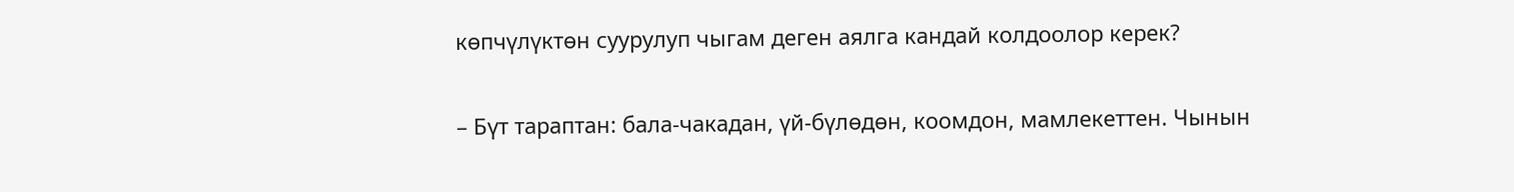көпчүлүктөн суурулуп чыгам деген аялга кандай колдоолор керек?

– Бүт тараптан: бала-чакадан, үй-бүлөдөн, коомдон, мамлекеттен. Чынын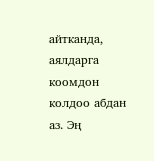айтканда, аялдарга коомдон колдоо абдан аз. Эң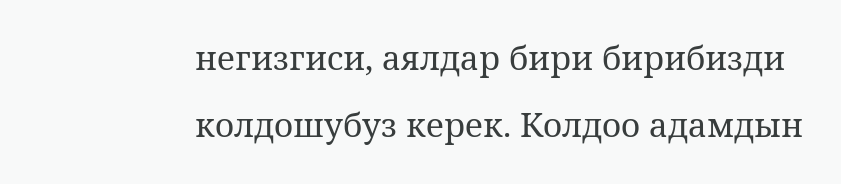негизгиси, аялдар бири бирибизди колдошубуз керек. Колдоо адамдын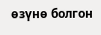өзүнө болгон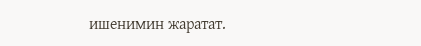ишенимин жаратат.